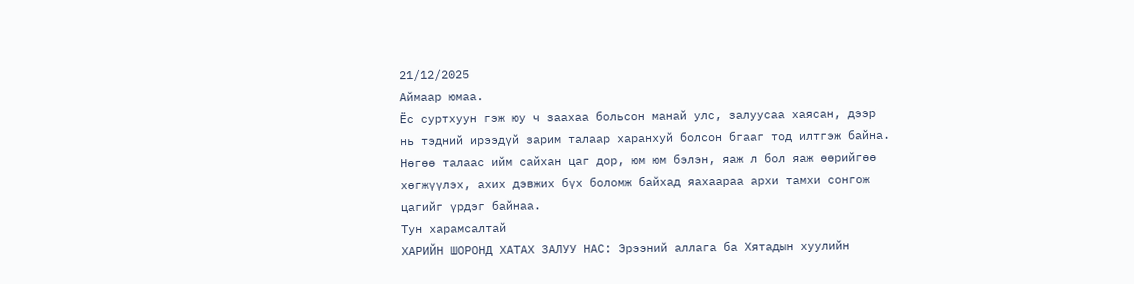21/12/2025
Аймаар юмаа.
Ёс суртхуун гэж юу ч заахаа больсон манай улс, залуусаа хаясан, дээр нь тэдний ирээдүй зарим талаар харанхуй болсон бгааг тод илтгэж байна.
Нөгөө талаас ийм сайхан цаг дор, юм юм бэлэн, яаж л бол яаж өөрийгөө хөгжүүлэх, ахих дэвжих бүх боломж байхад яахаараа архи тамхи сонгож цагийг үрдэг байнаа.
Тун харамсалтай
ХАРИЙН ШОРОНД ХАТАХ ЗАЛУУ НАС: Эрээний аллага ба Хятадын хуулийн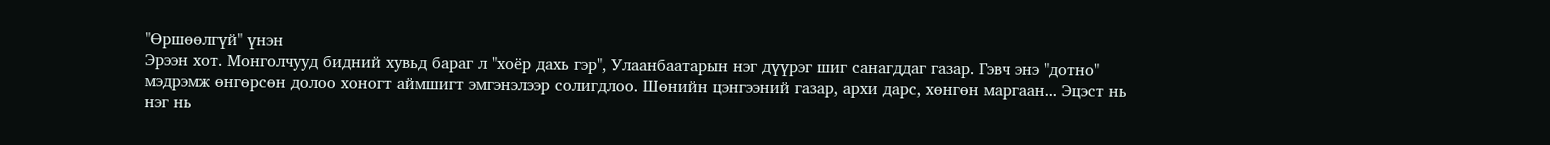"Өршөөлгүй" үнэн
Эрээн хот. Монголчууд бидний хувьд бараг л "хоёр дахь гэр", Улаанбаатарын нэг дүүрэг шиг санагддаг газар. Гэвч энэ "дотно" мэдрэмж өнгөрсөн долоо хоногт аймшигт эмгэнэлээр солигдлоо. Шөнийн цэнгээний газар, архи дарс, хөнгөн маргаан... Эцэст нь нэг нь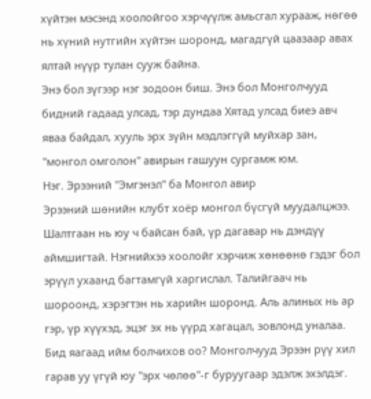хүйтэн мэсэнд хоолойгоо хэрчүүлж амьсгал хурааж, нөгөө нь хүний нутгийн хүйтэн шоронд, магадгүй цаазаар авах ялтай нүүр тулан сууж байна.
Энэ бол зүгээр нэг зодоон биш. Энэ бол Монголчууд бидний гадаад улсад, тэр дундаа Хятад улсад биеэ авч яваа байдал, хууль эрх зүйн мэдлэггүй муйхар зан, "монгол омголон" авирын гашуун сургамж юм.
Нэг. Эрээний "Эмгэнэл" ба Монгол авир
Эрээний шөнийн клубт хоёр монгол бүсгүй муудалцжээ. Шалтгаан нь юу ч байсан бай, үр дагавар нь дэндүү аймшигтай. Нэгнийхээ хоолойг хэрчиж хөнөөнө гэдэг бол эрүүл ухаанд багтамгүй харгислал. Талийгаач нь шороонд, хэрэгтэн нь харийн шоронд. Аль алиных нь ар гэр, үр хүүхэд, эцэг эх нь үүрд хагацал, зовлонд уналаа.
Бид яагаад ийм болчихов оо? Монголчууд Эрээн рүү хил гарав уу үгүй юу "эрх чөлөө"-г буруугаар эдэлж эхэлдэг.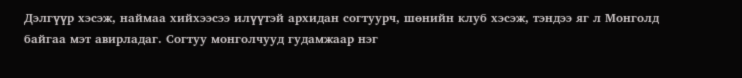Дэлгүүр хэсэж, наймаа хийхээсээ илүүтэй архидан согтуурч, шөнийн клуб хэсэж, тэндээ яг л Монголд байгаа мэт авирладаг. Согтуу монголчууд гудамжаар нэг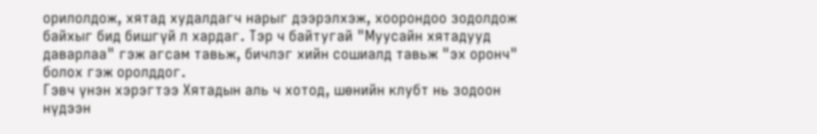орилолдож, хятад худалдагч нарыг дээрэлхэж, хоорондоо зодолдож байхыг бид бишгүй л хардаг. Тэр ч байтугай "Муусайн хятадууд даварлаа" гэж агсам тавьж, бичлэг хийн сошиалд тавьж "эх оронч" болох гэж оролддог.
Гэвч үнэн хэрэгтээ Хятадын аль ч хотод, шөнийн клубт нь зодоон нүдээн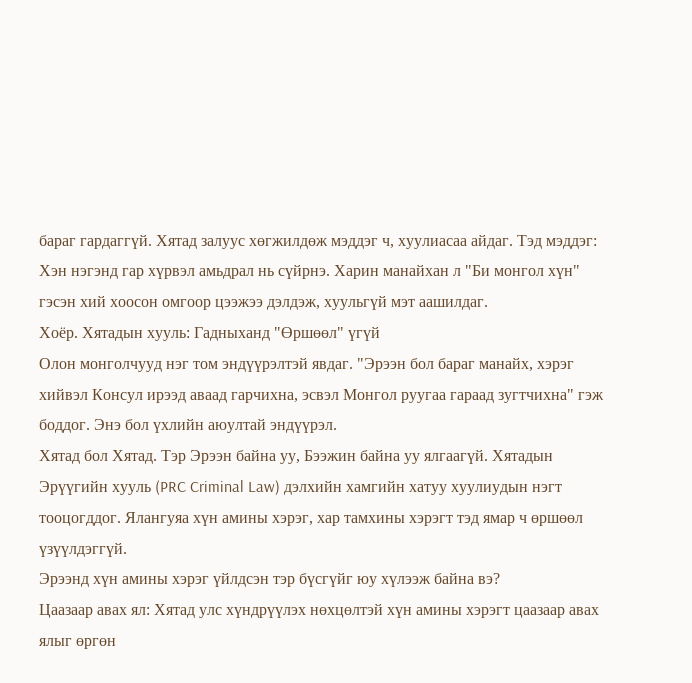бараг гардаггүй. Хятад залуус хөгжилдөж мэддэг ч, хуулиасаа айдаг. Тэд мэддэг: Хэн нэгэнд гар хүрвэл амьдрал нь сүйрнэ. Харин манайхан л "Би монгол хүн" гэсэн хий хоосон омгоор цээжээ дэлдэж, хуульгүй мэт аашилдаг.
Хоёр. Хятадын хууль: Гадныханд "Өршөөл" үгүй
Олон монголчууд нэг том эндүүрэлтэй явдаг. "Эрээн бол бараг манайх, хэрэг хийвэл Консул ирээд аваад гарчихна, эсвэл Монгол руугаа гараад зугтчихна" гэж боддог. Энэ бол үхлийн аюултай эндүүрэл.
Хятад бол Хятад. Тэр Эрээн байна уу, Бээжин байна уу ялгаагүй. Хятадын Эрүүгийн хууль (PRC Criminal Law) дэлхийн хамгийн хатуу хуулиудын нэгт тооцогддог. Ялангуяа хүн амины хэрэг, хар тамхины хэрэгт тэд ямар ч өршөөл үзүүлдэггүй.
Эрээнд хүн амины хэрэг үйлдсэн тэр бүсгүйг юу хүлээж байна вэ?
Цаазаар авах ял: Хятад улс хүндрүүлэх нөхцөлтэй хүн амины хэрэгт цаазаар авах ялыг өргөн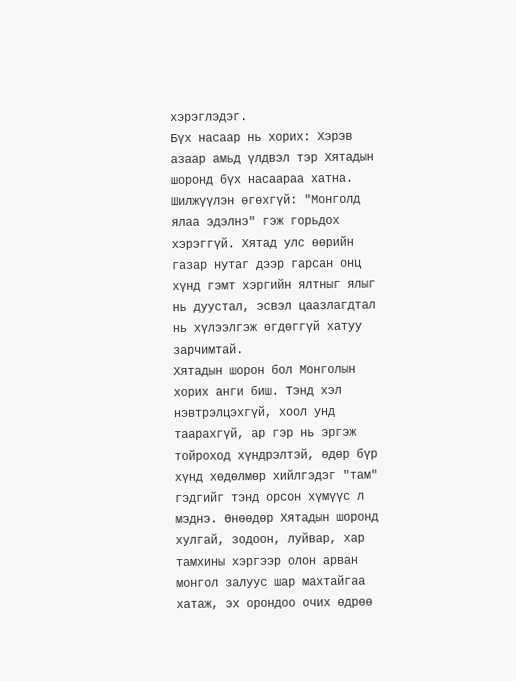хэрэглэдэг.
Бүх насаар нь хорих: Хэрэв азаар амьд үлдвэл тэр Хятадын шоронд бүх насаараа хатна.
Шилжүүлэн өгөхгүй: "Монголд ялаа эдэлнэ" гэж горьдох хэрэггүй. Хятад улс өөрийн газар нутаг дээр гарсан онц хүнд гэмт хэргийн ялтныг ялыг нь дуустал, эсвэл цаазлагдтал нь хүлээлгэж өгдөггүй хатуу зарчимтай.
Хятадын шорон бол Монголын хорих анги биш. Тэнд хэл нэвтрэлцэхгүй, хоол унд таарахгүй, ар гэр нь эргэж тойроход хүндрэлтэй, өдөр бүр хүнд хөдөлмөр хийлгэдэг "там" гэдгийг тэнд орсон хүмүүс л мэднэ. Өнөөдөр Хятадын шоронд хулгай, зодоон, луйвар, хар тамхины хэргээр олон арван монгол залуус шар махтайгаа хатаж, эх орондоо очих өдрөө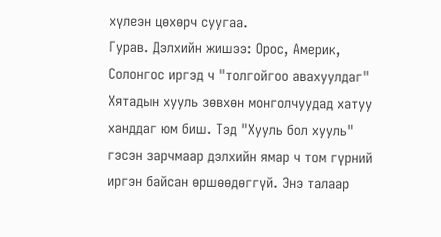хүлеэн цөхөрч суугаа.
Гурав. Дэлхийн жишээ: Орос, Америк, Солонгос иргэд ч "толгойгоо авахуулдаг"
Хятадын хууль зөвхөн монголчуудад хатуу ханддаг юм биш. Тэд "Хууль бол хууль" гэсэн зарчмаар дэлхийн ямар ч том гүрний иргэн байсан өршөөдөггүй. Энэ талаар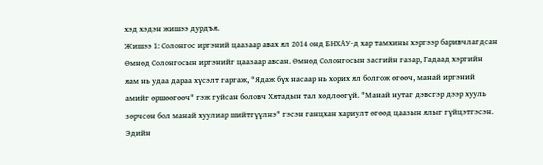хэд хэдэн жишээ дурдъя.
Жишээ 1: Солонгос иргэний цаазаар авах ял 2014 онд БНХАУ-д хар тамхины хэргээр баривчлагдсан Өмнөд Солонгосын иргэнийг цаазаар авсан. Өмнөд Солонгосын засгийн газар, Гадаад хэргийн яам нь удаа дараа хүсэлт гаргаж, "Ядаж бүх насаар нь хорих ял болгож өгөөч, манай иргэний амийг өршөөгөөч" гэж гуйсан боловч Хятадын тал хөдлөөгүй. "Манай нутаг дэвсгэр дээр хууль зөрчсөн бол манай хуулиар шийтгүүлнэ" гэсэн ганцхан хариулт өгөөд цаазын ялыг гүйцэтгэсэн. Эдийн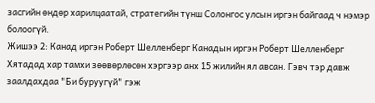засгийн өндөр харилцаатай, стратегийн түнш Солонгос улсын иргэн байгаад ч нэмэр болоогүй.
Жишээ 2: Канад иргэн Роберт Шелленберг Канадын иргэн Роберт Шелленберг Хятадад хар тамхи зөөвөрлөсөн хэргээр анх 15 жилийн ял авсан. Гэвч тэр давж заалдахдаа "Би буруугүй" гэж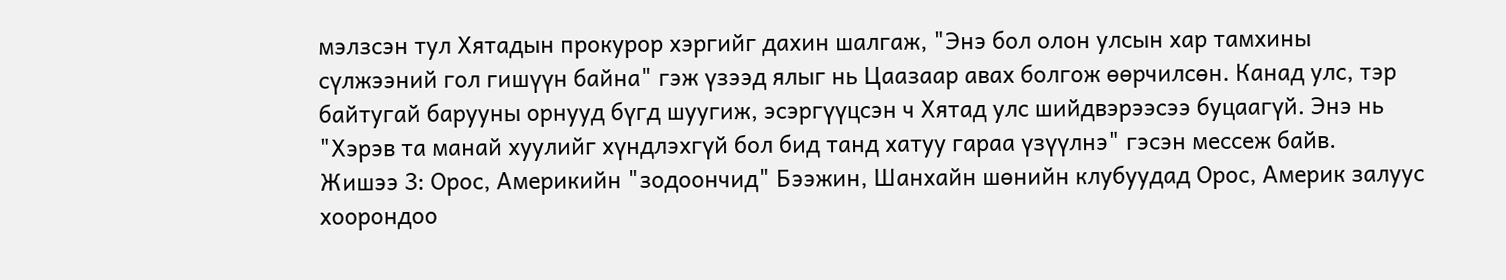мэлзсэн тул Хятадын прокурор хэргийг дахин шалгаж, "Энэ бол олон улсын хар тамхины сүлжээний гол гишүүн байна" гэж үзээд ялыг нь Цаазаар авах болгож өөрчилсөн. Канад улс, тэр байтугай барууны орнууд бүгд шуугиж, эсэргүүцсэн ч Хятад улс шийдвэрээсээ буцаагүй. Энэ нь "Хэрэв та манай хуулийг хүндлэхгүй бол бид танд хатуу гараа үзүүлнэ" гэсэн мессеж байв.
Жишээ 3: Орос, Америкийн "зодоончид" Бээжин, Шанхайн шөнийн клубуудад Орос, Америк залуус хоорондоо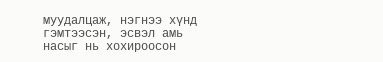муудалцаж, нэгнээ хүнд гэмтээсэн, эсвэл амь насыг нь хохироосон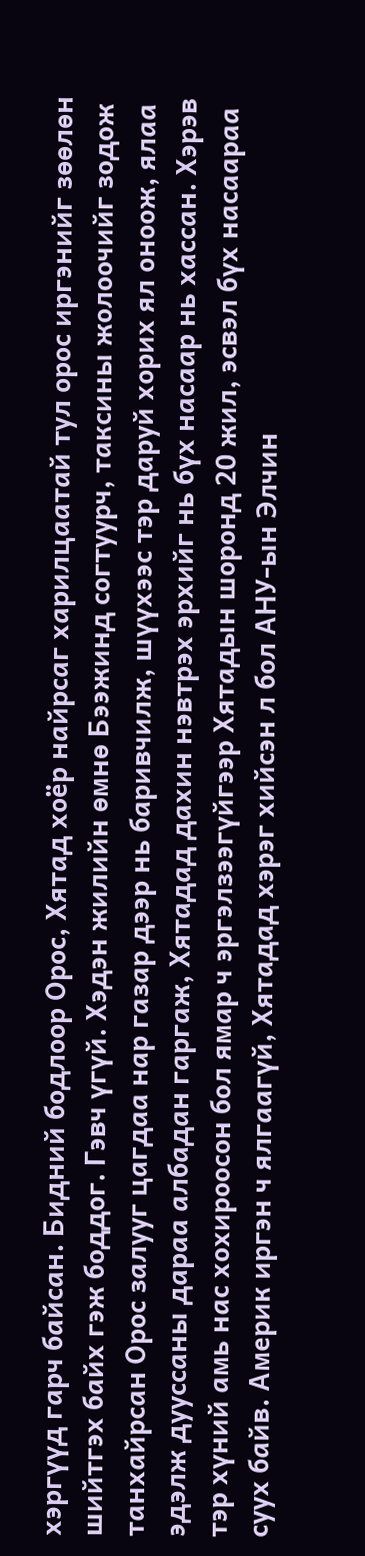хэргүүд гарч байсан. Бидний бодлоор Орос, Хятад хоёр найрсаг харилцаатай тул орос иргэнийг зөөлөн шийтгэх байх гэж боддог. Гэвч үгүй. Хэдэн жилийн өмнө Бээжинд согтуурч, таксины жолоочийг зодож танхайрсан Орос залууг цагдаа нар газар дээр нь баривчилж, шүүхээс тэр даруй хорих ял оноож, ялаа эдэлж дууссаны дараа албадан гаргаж, Хятадад дахин нэвтрэх эрхийг нь бүх насаар нь хассан. Хэрэв тэр хүний амь нас хохироосон бол ямар ч эргэлзээгүйгээр Хятадын шоронд 20 жил, эсвэл бүх насаараа суух байв. Америк иргэн ч ялгаагүй, Хятадад хэрэг хийсэн л бол АНУ-ын Элчин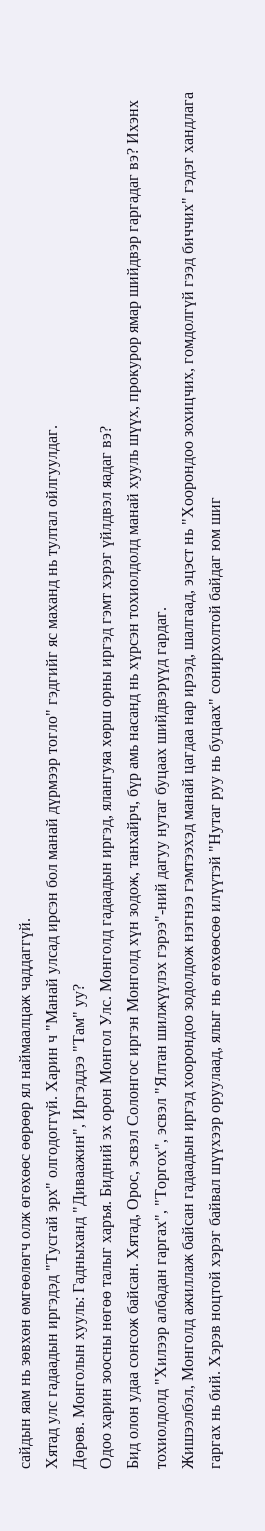сайдын яам нь зөвхөн өмгөөлөгч олж өгөхөөс өөрөөр ял наймаалцаж чаддаггүй.
Хятад улс гадаадын иргэдэд "Тусгай эрх" олгодоггүй. Харин ч "Манай улсад ирсэн бол манай дүрмээр тогло" гэдгийг яс маханд нь тултал ойлгуулдаг.
Дөрөв. Монголын хууль: Гадныханд "Диваажин", Иргэддээ "Там" уу?
Одоо харин зоосны нөгөө талыг харъя. Бидний эх орон Монгол Улс. Монголд гадаадын иргэд, ялангуяа хөрш орны иргэд гэмт хэрэг үйлдвэл яадаг вэ?
Бид олон удаа сонсож байсан. Хятад, Орос, эсвэл Солонгос иргэн Монголд хүн зодож, танхайрч, бүр амь насанд нь хүрсэн тохиолдолд манай хууль шүүх, прокурор ямар шийдвэр гаргадаг вэ? Ихэнх тохиолдолд "Хилээр албадан гаргах", "Торгох", эсвэл "Ялтан шилжүүлэх гэрээ"-ний дагуу нутаг буцаах шийдвэрүүд гардаг.
Жишээлбэл, Монголд ажиллаж байсан гадаадын иргэд хоорондоо зодолдож нэгнээ гэмтээхэд манай цагдаа нар ирээд, шалгаад, эцэст нь "Хоорондоо зохицчих, гомдолгүй гээд биччих" гэдэг хандлага гаргах нь бий. Хэрэв ноцтой хэрэг байвал шүүхээр оруулаад, ялыг нь өгөхөөсөө илүүтэй "Нутаг руу нь буцаах" сонирхолтой байдаг юм шиг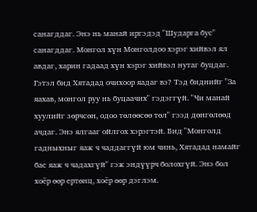санагддаг. Энэ нь манай иргэдэд "Шударга бус" санагддаг. Монгол хүн Монголдоо хэрэг хийвэл ял авдаг, харин гадаад хүн хэрэг хийвэл нутаг буцдаг.
Гэтэл бид Хятадад очихоор яадаг вэ? Тэд биднийг "За яахав, монгол руу нь буцаачих" гэдэггүй. "Чи манай хуулийг зөрчсөн, одоо төлөөсөө төл" гээд дөнгөлөөд ачдаг. Энэ ялгааг ойлгох хэрэгтэй. Бид "Монголд гадныхныг яаж ч чаддаггүй юм чинь, Хятадад намайг бас яаж ч чадахгүй" гэж эндүүрч болохгүй. Энэ бол хоёр өөр ертөнц, хоёр өөр дэглэм.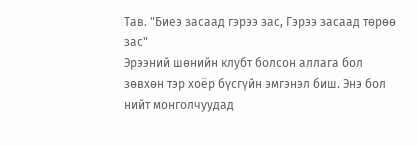Тав. "Биеэ засаад гэрээ зас, Гэрээ засаад төрөө зас"
Эрээний шөнийн клубт болсон аллага бол зөвхөн тэр хоёр бүсгүйн эмгэнэл биш. Энэ бол нийт монголчуудад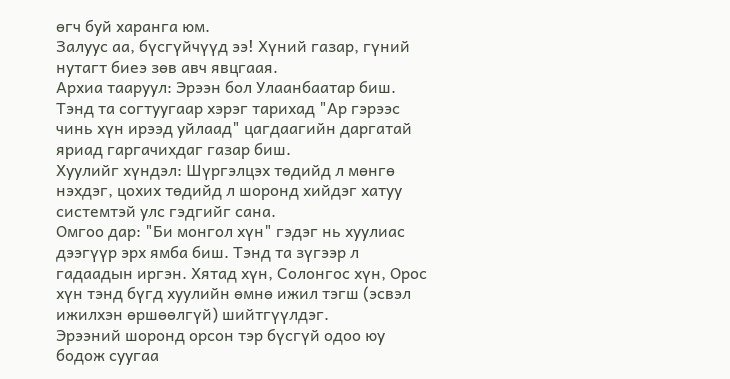өгч буй харанга юм.
Залуус аа, бүсгүйчүүд ээ! Хүний газар, гүний нутагт биеэ зөв авч явцгаая.
Архиа тааруул: Эрээн бол Улаанбаатар биш. Тэнд та согтуугаар хэрэг тарихад "Ар гэрээс чинь хүн ирээд уйлаад" цагдаагийн даргатай яриад гаргачихдаг газар биш.
Хуулийг хүндэл: Шүргэлцэх төдийд л мөнгө нэхдэг, цохих төдийд л шоронд хийдэг хатуу системтэй улс гэдгийг сана.
Омгоо дар: "Би монгол хүн" гэдэг нь хуулиас дээгүүр эрх ямба биш. Тэнд та зүгээр л гадаадын иргэн. Хятад хүн, Солонгос хүн, Орос хүн тэнд бүгд хуулийн өмнө ижил тэгш (эсвэл ижилхэн өршөөлгүй) шийтгүүлдэг.
Эрээний шоронд орсон тэр бүсгүй одоо юу бодож суугаа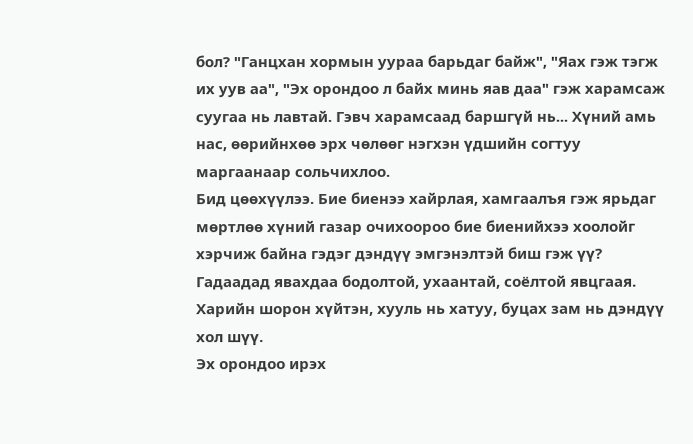бол? "Ганцхан хормын уураа барьдаг байж", "Яах гэж тэгж их уув аа", "Эх орондоо л байх минь яав даа" гэж харамсаж суугаа нь лавтай. Гэвч харамсаад баршгүй нь... Хүний амь нас, өөрийнхөө эрх чөлөөг нэгхэн үдшийн согтуу маргаанаар сольчихлоо.
Бид цөөхүүлээ. Бие биенээ хайрлая, хамгаалъя гэж ярьдаг мөртлөө хүний газар очихоороо бие биенийхээ хоолойг хэрчиж байна гэдэг дэндүү эмгэнэлтэй биш гэж үү? Гадаадад явахдаа бодолтой, ухаантай, соёлтой явцгаая. Харийн шорон хүйтэн, хууль нь хатуу, буцах зам нь дэндүү хол шүү.
Эх орондоо ирэх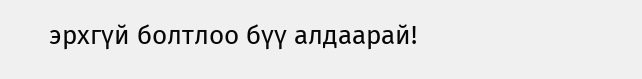эрхгүй болтлоо бүү алдаарай!